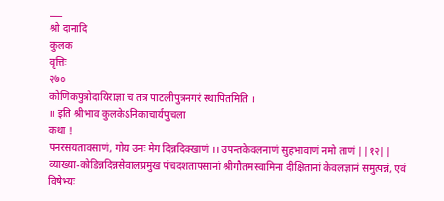___
श्रो दानादि
कुलक
वृत्तिः
२७०
कोणिकपुत्रोदायिराज्ञा च तत्र पाटलीपुत्रनगरं स्थापितमिति ।
॥ इति श्रीभाव कुलकेऽनिकाचार्यपुचला
कथा !
पनरसयतावसाणं, गोय उनः मेग दिन्नदिक्खाणं ।। उपन्तकेवलनाणं सुहभावाणं नमो ताणं ||१२|| व्याख्या-कोडिन्नदिन्नसेवालप्रमुख पंचदशतापसानां श्रीगौतमस्वामिना दीक्षितानां केवलज्ञानं समुत्पन्नं, एवं विषेभ्यः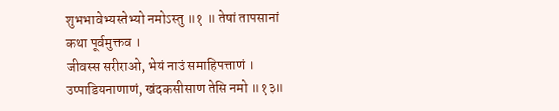शुभभावेभ्यस्तेभ्यो नमोऽस्तु ॥१ ॥ तेषां तापसानां कथा पूर्वमुक्तव ।
जीवस्स सरीराओ, भेयं नाउं समाहिपत्ताणं । उप्पाडियनाणाणं, खंदकसीसाण तेसि नमो ॥१३॥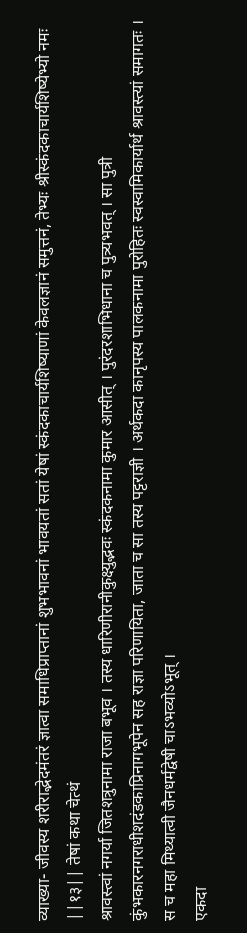व्याख्या- जीवस्य शरीराद्भेदमंतरं ज्ञात्वा समाधिप्राप्तानां शुभभावनां भावयतां सतां येषां स्कंदकाचार्यशिष्याणां केवलज्ञानं समुत्तनं, तेभ्यः श्रीस्कंदकाचार्यशिष्येभ्यो नमः ||१३|| तेषां कथा चेत्थं
श्रावस्त्वां नगर्या जितशत्रुनामा राजा बभूव । तस्य धारिणीरानीकुक्ष्युद्भवः स्कंदकनामा कुमार आसीत् । पुरंदरशाभिधाना च पुत्र्यभवत् । सा पुत्री कुंभकारनगराधीशदंडकाप्रिनागभूपेन सह राज्ञा परिणायिता, जाता च सा तस्य पट्टराज्ञी । अर्थकदा कानृपस्य पालकनामा पुरोहितः स्वस्वामिकार्यार्थ श्रावस्त्यां समागतः । स च महा मिथ्यात्वी जैनधर्मद्वेषी चाऽभव्योऽभूत् ।
एकदा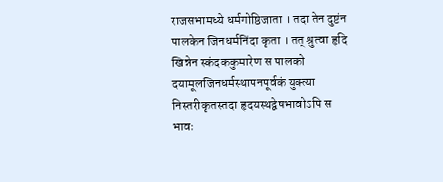राजसभामध्ये धर्मगोष्ठिजाता । तदा तेन दुष्टंन पालकेन जिनधर्मनिंदा कृता । तत् श्रुत्वा हृदि खिन्नेन स्कंदककुमारेण स पालको दयामूलजिनधर्मस्थापनपूर्वकं युक्त्या निस्तरीकृतस्तदा हृदयस्थद्वेषभावोऽपि स
भावः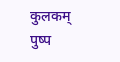कुलकम्
पुष्प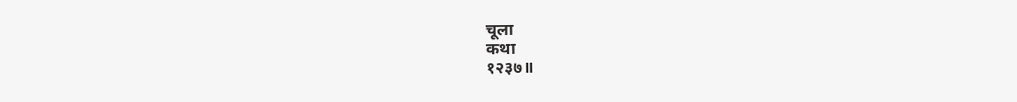चूला
कथा
१२३७॥